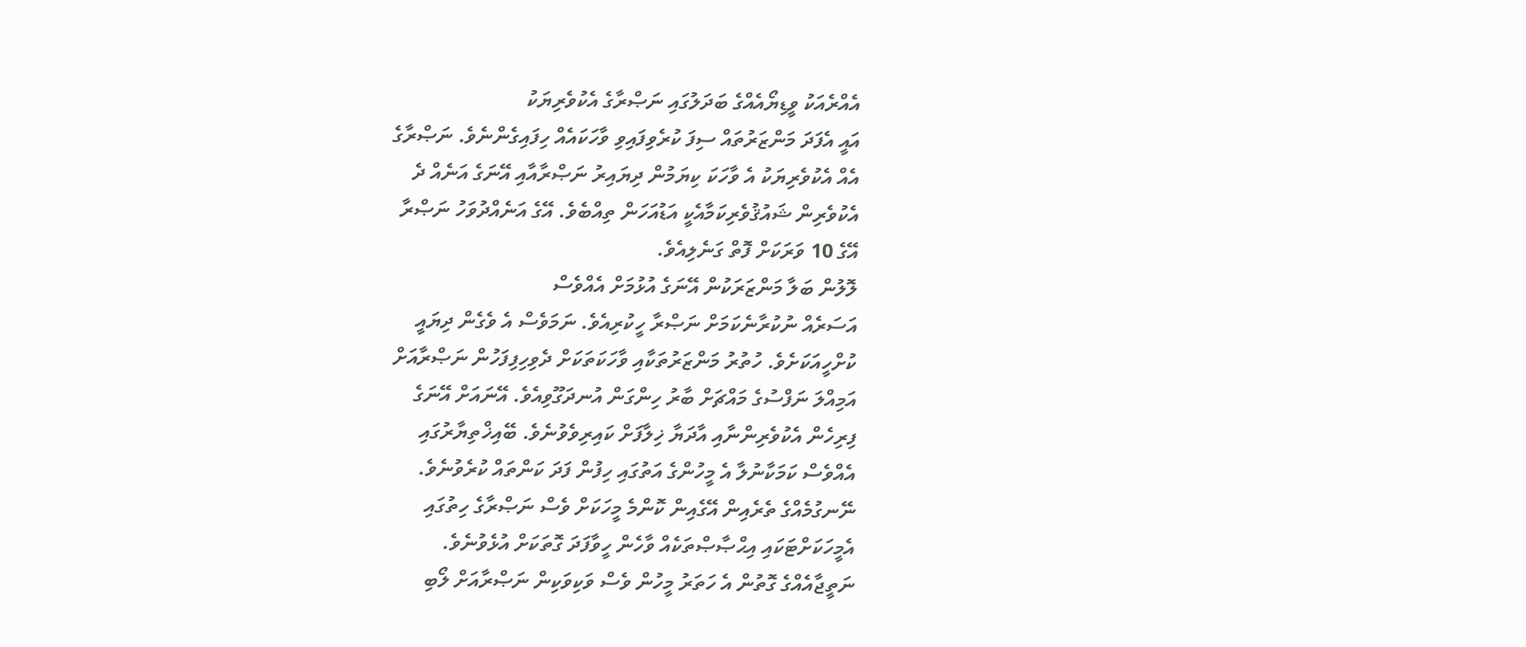އެއްރެއަކު ވީޑިޔޯއެއްގެ ބަދަލުގައި ނަޞްރާގެ އެކުވެރިޔަކު
އައީ އެފަދަ މަންޒަރުތައް ސިފަ ކުރެވިފައިވި ވާހަކައެއް ހިފައިގެންނެވެ. ނަޞްރާގެ
އެއް އެކުވެރިޔަކު އެ ވާހަކަ ކިޔަމުން ދިޔައިރު ނަޞްރާއާއި އޭނަގެ އަނެއް ދެ
އެކުވެރިން ޝައުޤުވެރިކަމާއެކީ އަޑުއަހަން ތިއްބެވެ. އޭގެ އަނެއްދުވަހު ނަޞްރާ
އޭގެ 10 ވަރަކަށް ފޮތް ގަނެލިއެވެ.
ލޮލުން ބަލާ މަންޒަރަކުން އޭނަގެ އުޅުމަށް އެއްވެސް
އަސަރެއް ނުކުރާނެކަމަށް ނަޞްރާ ހީކުރިއެވެ. ނަމަވެސް އެ ވެގެން ދިޔައީ
ކުށްހީއަކަށެވެ. ހުތުރު މަންޒަރުތަކާއި ވާހަކަތަކަށް ދެވިހިފިފަހުން ނަޞްރާއަށް
އަމިއްލަ ނަފްސުގެ މައްޗަށް ބާރު ހިންގަން އުނދަގޫވިއެވެ. އޭނައަށް އޭނަގެ
ފިރިހެން އެކުވެރިންނާއި އާދަޔާ ޚިލާފަށް ކައިރިވެވުނެވެ. ބޭއިޚްތިޔާރުގައި
އެއްވެސް ކަމަކާނުލާ އެ މީހުންގެ އަތުގައި ހިފުން ފަދަ ކަންތައް ކުރެވުނެވެ.
ނޭނގުމެއްގެ ތެރެއިން އޭގެއިން ކޮންމެ މީހަކަށް ވެސް ނަޞްރާގެ ހިތުގައި
އެމީހަކަށްޓަކައި އިޙްޞާޞްތަކެއް ވާހެން ހީވާފަދަ ގޮތަކަށް އުޅެވުނެވެ.
ނަތީޖާއެއްގެ ގޮތުން އެ ހަތަރު މީހުން ވެސް ވަކިވަކިން ނަޞްރާއަށް ލޯބި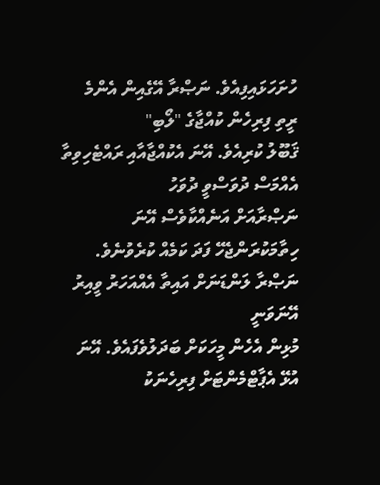ހުށަހަޅައިފިއެވެ. ނަޞްރާ އޭގެއިން އެންމެ ރީތި ފިރިހެން ކުއްޖާގެ "ލޯބި"
ޤަބޫލު ކުރިއެވެ. އޭނަ އެކުއްޖާއާއި ރައްޓެހިވިތާ އެއްމަސް ދުވަސްވީ ދުވަހު
ނަޞްރާއަށް އަނެއްކާވެސް އޭނަ ހިތާމަކުރަންޖެހޭ ފަދަ ކަމެއް ކުރެވުނެވެ.
ނަޞްރާ ލަންޑަނަށް އައިތާ އެއްއަހަރު ވީއިރު އޭނަވަނީ
މުޅިން އެހެން މީހަކަށް ބަދަލުވެފައެވެ. އޭނަ އުޅޭ އެޕާޓްމެންޓަށް ފިރިހެނަކު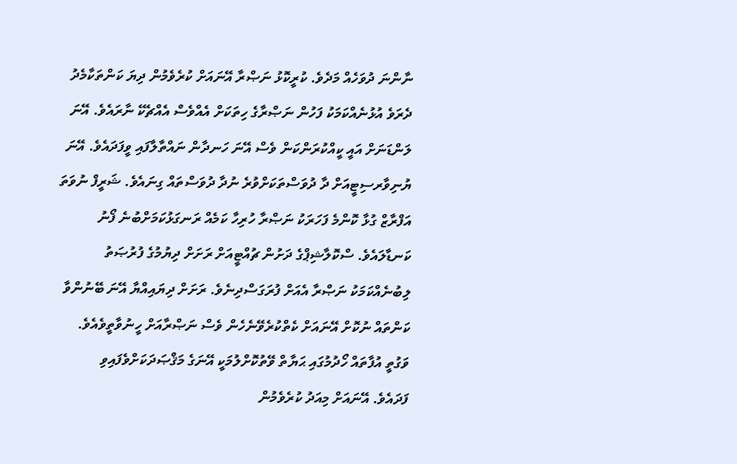ނާންނަ ދުވަހެއް މަދެވެ. ކުރީކޮޅު ނަޞްރާ އޭނައަށް ކުރެވެމުން ދިޔަ ކަންތަކާމެދު
ދެރަވެ އުޅުނެއްކަމަކު ފަހުން ނަޞްރާގެ ހިތަކަށް އެއްވެސް އެއްޗެކޭ ނާރައެވެ. އޭނަ
ލަންޑަނަށް އައީ ކީއްކުރަންކަން ވެސް އޭނަ ހަނދާން ނައްތާލާފައި ވީފަދައެވެ. އޭނަ
ޔުނިވާރސިޓީއަށް ދާ ދުވަސްތަކަށްވުރެ ނުދާ ދުވަސްތައް ގިނައެވެ. ޝަރީފް ނުވަތަ
އަފްރާޒް ގުޅާ ކޮންމެ ފަހަރަކު ނަޞްރާ ހުރިހާ ކަމެއް ރަނގަޅުކަމަށްބުނެ ފޯނު
ކަނޑާލައެވެ. ސްކޮލާޝިޕްގެ ދަށުން ޗުއްޓީއަށް ރަށަށް ދިޔުމުގެ ފުރުޞަތު
ލިބުނެއްކަމަކު ނަޞްރާ އެއަށް ފުރަގަސްދިނެވެ. ރަށަށް ދިޔައިއްޔާ އޭނަ ބޭނުންވާ
ކަންތައް ނުކޮށް އޭނައަށް ކެތްކުރެވޭނެހެން ވެސް ނަޞްރާއަށް ހީނުވާތީވެއެވެ.
ވަގުތީ އުފާތައް ހޯދުމުގައި ޙަޔާތް ވޭތުކޮށްލުމަކީ އޭނަގެ މަޤްޞަދަކަށްވެފައިވި
ފަދައެވެ. އޭނައަށް މިއަދު ކުރެވެމުން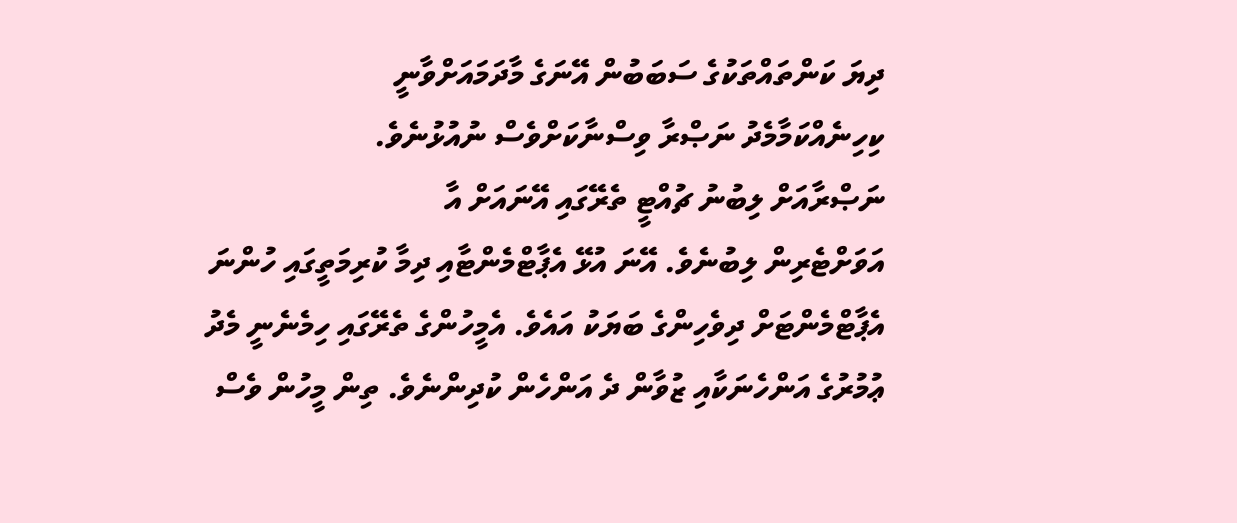ދިޔަ ކަންތައްތަކުގެ ސަބަބުން އޭނަގެ މާދަމައަށްވާނީ
ކިހިނެއްކަމާމެދު ނަޞްރާ ވިސްނާކަށްވެސް ނުއުޅުނެވެ.
ނަޞްރާއަށް ލިބުނު ޗުއްޓީ ތެރޭގައި އޭނައަށް އާ
އަވަށްޓެރިން ލިބުނެވެ. އޭނަ އުޅޭ އެޕާޓްމެންޓާއި ދިމާ ކުރިމަތީގައި ހުންނަ
އެޕާޓްމެންޓަށް ދިވެހިންގެ ބަޔަކު އައެވެ. އެމީހުންގެ ތެރޭގައި ހިމެނެނީ މެދު
ޢުމުރުގެ އަންހެނަކާއި ޒުވާން ދެ އަންހެން ކުދިންނެވެ. ތިން މީހުން ވެސް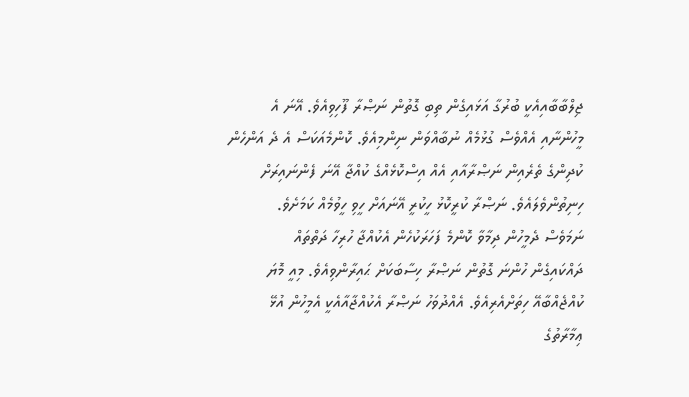ޖިލްބާބާއިއެކީ ބުރުގާ އަޅައިގެން ތިބި ގޮތުން ނަޞްރާ ފޫހިވިއެވެ. އޭނަ އެ
މީހުންނާއި އެއްވެސް ގުޅުމެއް ނުބާއްވަން ނިންމިއެވެ. ކޮންމެއަކަސް އެ ދެ އަންހެން
ކުދިންގެ ތެރެއިން ނަޞްރާއާއި އެއް އިސްކޮޅެއްގެ ކުއްޖާ އޭނަ ފެންނައިރަށް
ހިނިތުންވެލައެވެ. ނަޞްރާ ކުރީކޮޅު ހީކުރީ އޭނައަށް ހީވި ހީވުމެއް ކަމަށެވެ.
ނަމަވެސް ދެމީހުން ދިމާވާ ކޮންމެ ފަހަރަކުހެން އެކުއްޖާ ހުރިހާ ދަތްތައް
ދައްކައިގެން ހުންނަ ގޮތުން ނަޞްރާ ހިސާބަކަށް ޙައިރާންވިއެވެ. މިއީ މޮޔަ
ކުއްޖެއްބާއޭ ހިތަށްއެރިއެވެ. އެއްދުވަހު ނަޞްރާ އެކުއްޖާއާއެކީ އެމީހުން އުޅޭ
ޢިމާރާތުގެ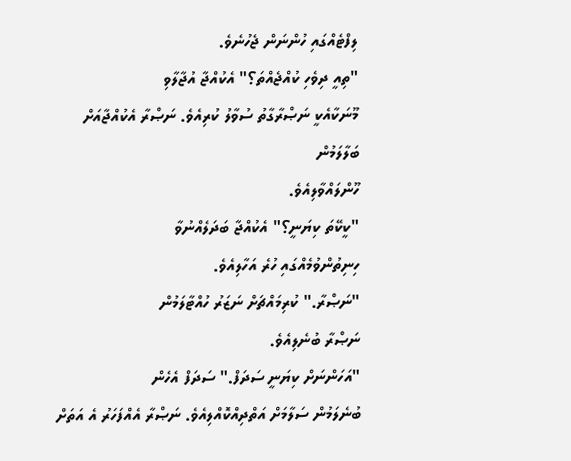ލިފްޓެއްގައި ހުންނަން ޖެހުނެވެ.
"ތިއީ ދިވެހި ކުއްޖެއްތަ؟" އެކުއްޖާ އުޖާލާވި
މޫނަކާއެކީ ނަޞްރާގާތު ސުވާލު ކުރިއެވެ. ނަޞްރާ އެކުއްޖާއަށް ބަލާލަމުން
ހޫންލައްވާލިއެވެ.
"ކީކޭތަ ކިޔަނީ؟" އެކުއްޖާ ބަދަލެއްނުވާ
ހިނިތުންވުމެއްގައި ހުރެ އަހާލިއެވެ.
"ނަޞްރާ." ކުރިމައްޗަށް ނަޒަރު ހުއްޓާލަމުން
ނަޞްރާ ބުނެލިއެވެ.
"އަހަންނަށް ކިޔަނީ ސަދަފް." ސަދަފް އެހެން
ބުނެލަމުން ސަލާމަށް އަތްދިއްކޮއްލިއެވެ. ނަޞްރާ އެއްފަހަރު އެ އަތަށް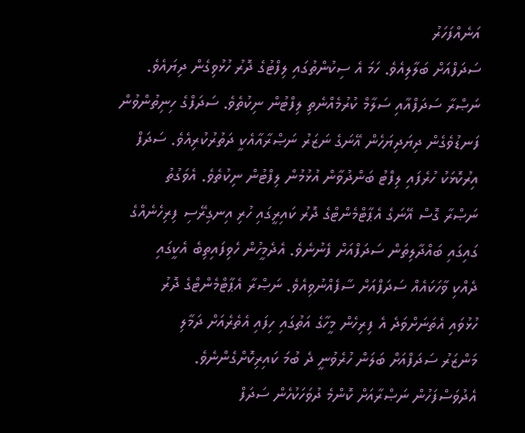އަނެއްފަހަރު
ސަދަފްއަށް ބަލާލިއެވެ. ހަމަ އެ ސިކުންތުގައި ލިފްޓުގެ ދޮރު ހުޅުވިގެން ދިޔައެވެ.
ނަޞްރާ ސަދަފްއާއި ސަލާމް ކުރުމެއްނެތި ލިފްޓުން ނިކުތެވެ. ސަދަފްގެ ހިނިތުންވުން
ފަނޑުވެގެން ދިޔަދިޔަހެން އޭނަގެ ނަޒަރު ނަޞްރާއާއެކީ ދަތުރުކުރިއެވެ. ސަދަފް
އިރުކޮޅަކު ހުރެފައި ލިފްޓު ބަންދުވާން އުޅުމުން ލިފްޓުން ނިކުތެވެ. އެވަގުތު
ނަޞްރާ ގޮސް އޭނަގެ އެޕާޓްމެންޓްގެ ދޮރު ކައިރީގައި ހުރި އިނގިރޭސި ފިރިހެނެއްގެ
ގައިގައި ބައްދާލިތަން ސަދަފްއަށް ފެނުނެވެ. އެދެމީހުން ހެވިފައިތިބެ އެކީގައި
ދެއްކި ވާހަކައެއް ސަދަފްއަށް ސާފެއްނުވިއެވެ. ނަޞްރާ އެޕާޓްމެންޓްގެ ދޮރު
ހުޅުވައި އެތަނަށްވަދެ އެ ފިރިހެން މީހާގެ އަތުގައި ހިފައި އެތެރެއަށް ދަމާލި
މަންޒަރު ސަދަފްއަށް ބަލަން ހުރެވުނީ ދެ ބުމަ ކައިރިކޮށްގެންނެވެ.
އެދުވަސްފަހުން ނަޞްރާއަށް ކޮންމެ ދުވަހަކުހެން ސަދަފް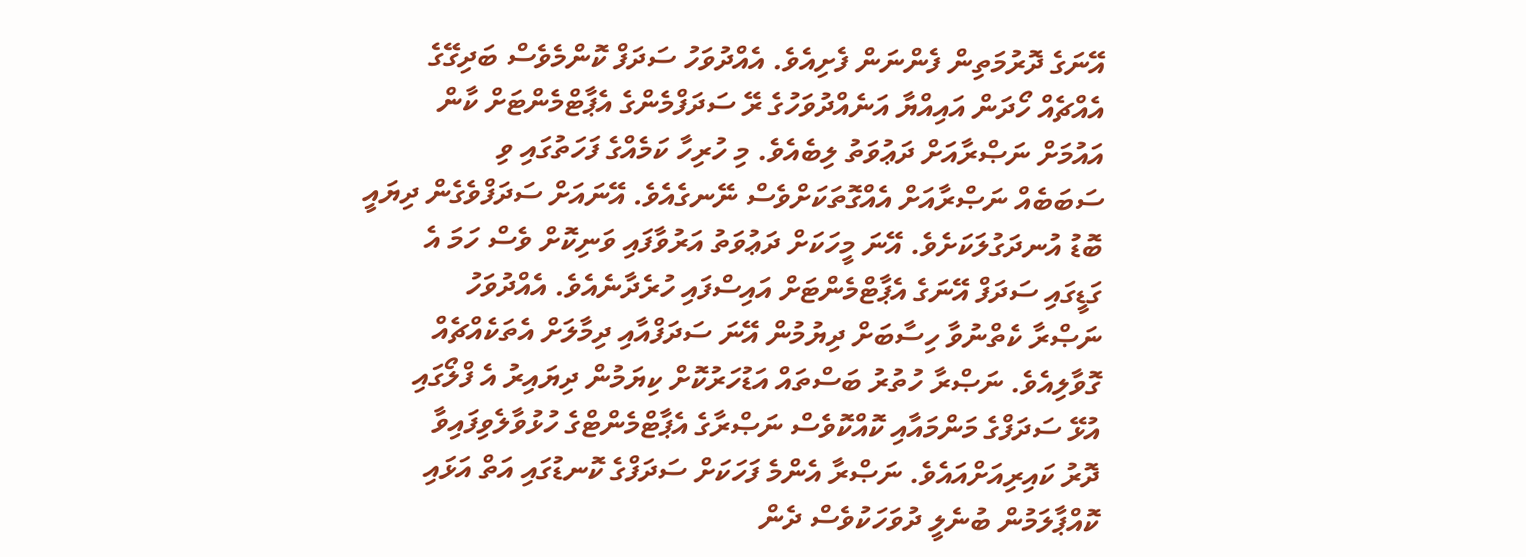އޭނަގެ ދޮރުމަތިން ފެންނަން ފެށިއެވެ. އެއްދުވަހު ސަދަފް ކޮންމެވެސް ބަދިގޭގެ
އެއްޗެއް ހޯދަން އައިއްޔާ އަނެއްދުވަހުގެ ރޭ ސަދަފްމެންގެ އެޕާޓްމެންޓަށް ކާން
އައުމަށް ނަޞްރާއަށް ދަޢުވަތު ލިބެއެވެ. މި ހުރިހާ ކަމެއްގެ ފަހަތުގައި ވި
ސަބަބެއް ނަޞްރާއަށް އެއްގޮތަކަށްވެސް ނޭނގެއެވެ. އޭނައަށް ސަދަފްވެގެން ދިޔައީ
ބޮޑު އުނދަގުލަކަށެވެ. އޭނަ މީހަކަށް ދަޢުވަތު އަރުވާފައި ވަނިކޮށް ވެސް ހަމަ އެ
ގަޑީގައި ސަދަފް އޭނަގެ އެޕާޓްމެންޓަށް އައިސްފައި ހުރެދާނެއެވެ. އެއްދުވަހު
ނަޞްރާ ކެތްނުވާ ހިސާބަށް ދިޔުމުން އޭނަ ސަދަފްއާއި ދިމާލަށް އެތަކެއްޗެއް
ގޮވާލިއެވެ. ނަޞްރާ ހުތުރު ބަސްތައް އަޑުހަރުކޮށް ކިޔަމުން ދިޔައިރު އެ ފްލޯގައި
އުޅޭ ސަދަފްގެ މަންމައާއި ކޮއްކޮވެސް ނަޞްރާގެ އެޕާޓްމެންޓްގެ ހުޅުވާލެވިފައިވާ
ދޮރު ކައިރިއަށްއައެވެ. ނަޞްރާ އެންމެ ފަހަކަށް ސަދަފްގެ ކޮނޑުގައި އަތް އަޅައި
ކޮއްޕާލަމުން ބުނެލީ ދުވަހަކުވެސް ދެން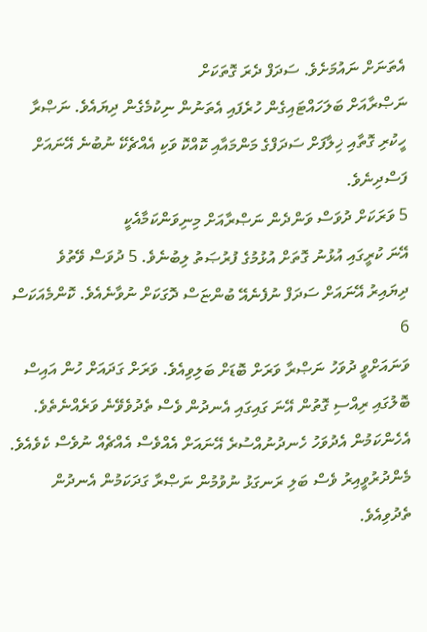އެތަނަށް ނައުމަށެވެ. ސަދަފް ދެރަ ގޮތަކަށް
ނަޞްރާއަށް ބަލަހައްޓައިގެން ހުރެފައި އެތަނުން ނިކުމެގެން ދިޔައެވެ. ނަޞްރާ
ހީކުރި ގޮތާއި ޚިލާފަށް ސަދަފްގެ މަންމައާއި ކޮއްކޮ ވަކި އެއްޗެކޭ ނުބުނެ އޭނައަށް
ފަސްދިނެވެ.
5 ވަރަކަށް ދުވަސް ވަންދެން ނަޞްރާއަށް މިނިވަންކަމާއެކީ
އޭނަ ކުރީގައި އުޅުނު ގޮތަށް އުޅުމުގެ ފުރުޞަތު ލިބުނެވެ. 5 ދުވަސް ވޭތުވެ
ދިޔައިރު އޭނައަށް ސަދަފް ނުފެނެއޭ ބުންޏަސް ދޮގަކަށް ނުވާނެއެވެ. ކޮންމެއަކަސް 6
ވަނައަށްވީ ދުވަހު ނަޞްރާ ވަރަށް ބޮޑަށް ބަލިވިއެވެ. ވަރަށް ގަދައަށް ހުން އައިސް
ބޮލުގައި ރިއްސި ގޮތުން އޭނަ ގައިގައި އެނދުން ވެސް ތެދުވެވޭނެ ވަރެއްނެތެވެ.
އެހެންކަމުން އެދުވަހު ހެނދުނުއްސުރެ އޭނައަށް އެއްވެސް އެއްޗެއް ނުވެސް ކެވެއެވެ.
މެންދުރުވީއިރު ވެސް ބަލި ރަނގަޅު ނުވުމުން ނަޞްރާ ގަދަކަމުން އެނދުން ތެދުވިއެވެ.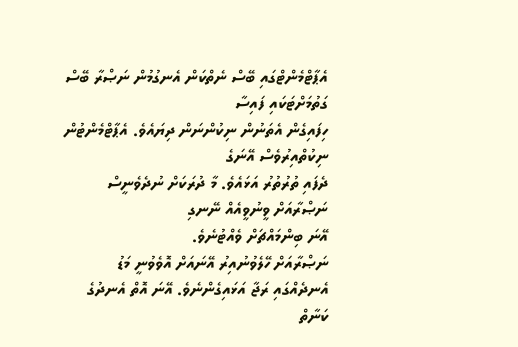އެޕާޓްމެންޓްގައި ބޭސް ނެތްކަން އެނގުމުން ނަޞްރާ ބޭސް ގަތުމަށްޓަކައި ފައިސާ
ހިފައިގެން އެތަނުން ނިކުންނަން ދިޔައެވެ. އެޕާޓްމެންޓުން ނިކުތްއިރުވެސް އޭނަގެ
ދެފައި ތުރުތުރު އަޅައެވެ. މާ ދުރަކަށް ނުދެވެނީސް ނަޞްރާއަށް ވީނުވީއެއް ނޭނގި
އޭނަ ބިންމައްޗަށް ވެއްޓުނެވެ.
ނަޞްރާއަށް ހޭލެވުނުއިރު އޭނައަށް އޮވެވުނީ މަޑު
އެނދެއްގައި ރަޖާ އަޅައިގެންނެވެ. އޭނަ އޮތް އެނދުގެ ކަނާތް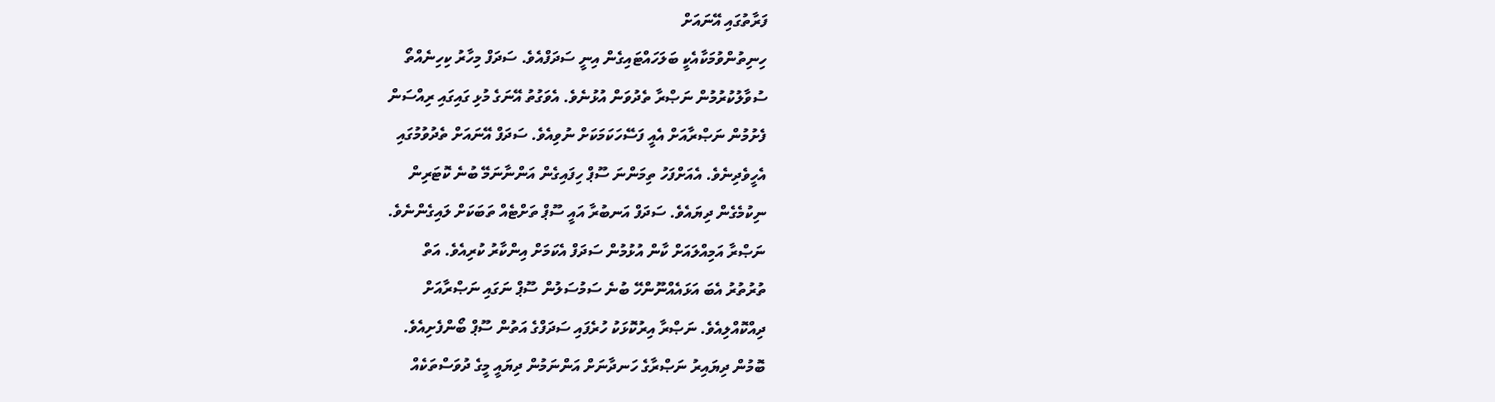ފަރާތުގައި އޭނައަށް
ހިނިތުންވުމަކާއެކީ ބަލަހައްޓައިގެން އިނީ ސަދަފްއެވެ. ސަދަފް މިހާރު ކިހިނެއްތޯ
ސުވާލުކުރުމުން ނަޞްރާ ތެދުވަން އުޅުނެވެ. އެވަގުތު އޭނަގެ މުޅި ގައިގައި ރިއްސަން
ފެށުމުން ނަޞްރާއަށް އެއީ ފަސޭހަކަމަކަށް ނުވިއެވެ. ސަދަފް އޭނައަށް ތެދުވުމުގައި
އެހީވެދިނެވެ. އެއަށްފަހު ތިމަންނަ ސޫޕް ހިފައިގެން އަންނާނަމޭ ބުނެ ކޮޓަރިން
ނިކުމެގެން ދިޔައެވެ. ސަދަފް އަނބުރާ އައީ ސޫޕް ތަށްޓެއް ތަބަކަށް ލައިގެންނެވެ.
ނަޞްރާ އަމިއްލައަށް ކާން އުޅުމުން ސަދަފް އެކަމަށް އިންކާރު ކުރިއެވެ. އަތް
ތުރުތުރު އެބަ އަޅައެއްނޫންހޭ ބުނެ ސަމުސަލުން ސޫޕް ނަގައި ނަޞްރާއަށް
ދިއްކޮއްލިއެވެ. ނަޞްރާ އިރުކޮޅަކު ހުރެފައި ސަދަފްގެ އަތުން ސޫޕް ބޯންފެށިއެވެ.
ބޮމުން ދިޔައިރު ނަޞްރާގެ ހަނދާނަށް އަންނަމުން ދިޔައީ މީގެ ދުވަސްތަކެއް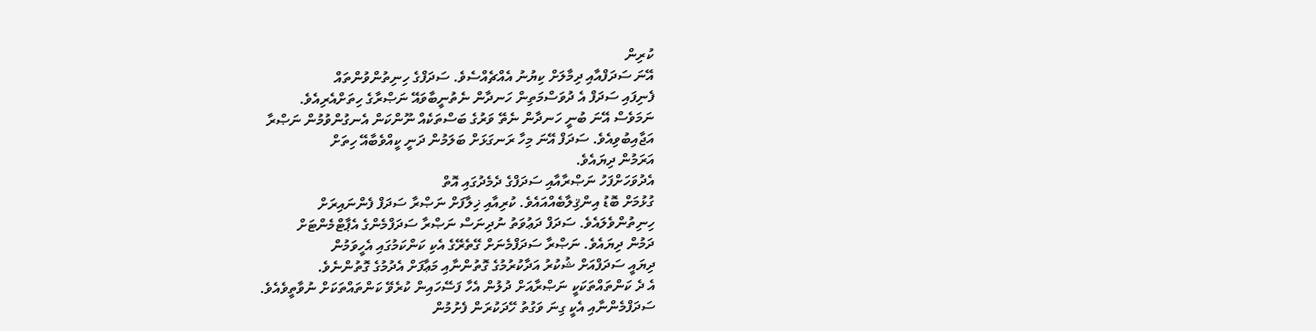ކުރިން
އޭނަ ސަދަފްއާއި ދިމާލަށް ކިޔުނު އެއްޗެއްސެވެ. ސަދަފްގެ ހިނިތުންވުންތައް
ފެނިފައި ސަދަފް އެ ދުވަސްމަތިން ހަނދާން ނެތުނީބާވައޭ ނަޞްރާގެ ހިތަށްއެރިއެވެ.
ނަމަވެސް އޭނަ ބުނީ ހަނދާން ނެތޭ ވަރުގެ ބަސްތަކެއް ނޫންކަން އެނގުންވުމުން ނަޞްރާ
އަޖާއިބުވިއެވެ. ސަދަފް އޭނަ މިހާ ރަނގަޅަށް ބަލަމުން ދަނީ ކީއްވެބާއޭ ހިތަށް
އަރަމުން ދިޔައެވެ.
އެދުވަހަށްފަހު ނަޞްރާއާއި ސަދަފްގެ ދެމެދުގައި އޮތް
ގުޅުމަށް ބޮޑު އިންޤިލާބެއްއައެވެ. ކުރިއާއި ޚިލާފަށް ނަޞްރާ ސަދަފް ފެންނައިރަށް
ހިނިތުންވެލައެވެ. ސަދަފް ދަޢުވަތު ނުދިނަސް ނަޞްރާ ސަދަފްމެންގެ އެޕާޓްމެންޓަށް
ދަމުން ދިޔައެވެ. ނަޞްރާ ސަދަފްމެނަށް ގޭތެރޭގެ އެކި ކަންކަމުގައި އެހީވަމުން
ދިޔައީ ސަދަފްއަށް ޝުކުރު އަދާކުރުމުގެ ގޮތުންނާއި މަޢާފަށް އެދުމުގެ ގޮތުންނެވެ.
އެ ދެ ކަންތައްތަކަކީ ނަޞްރާއަށް ދުލުން އެހާ ފަސޭހައިން ކުރެވޭ ކަންތައްތަކަށް ނުވާތީވެއެވެ.
ސަދަފްމެންނާއި އެކީ ގިނަ ވަގުތު ހޭދަކުރަން ފެށުމުން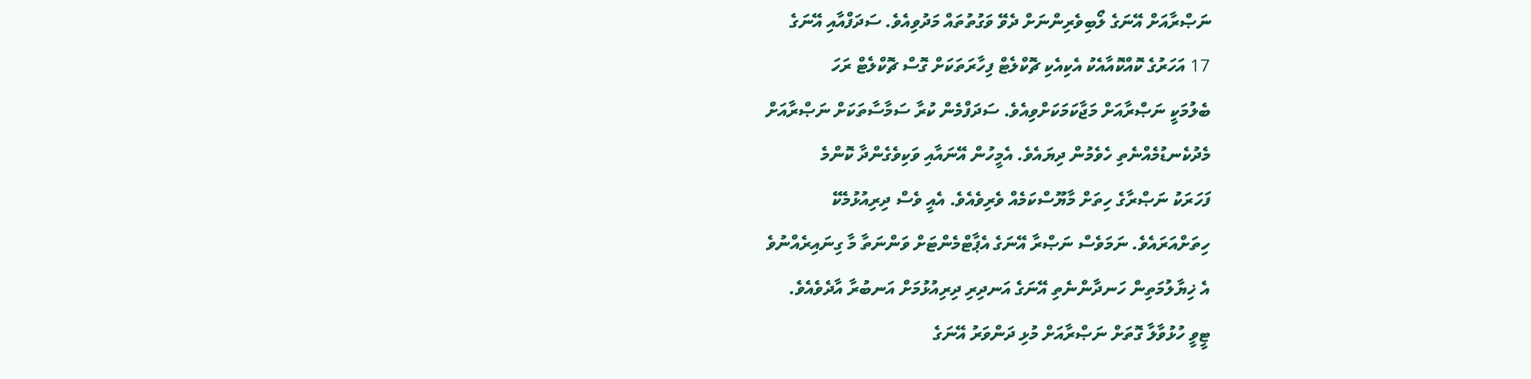ނަޞްރާއަށް އޭނަގެ ލޯބިވެރިންނަށް ދެވޭ ވަގުތުތައް މަދުވިއެވެ. ސަދަފްއާއި އޭނަގެ
17 އަހަރުގެ ކޮއްކޮއާއެކު އެކިއެކި ޗޮކްލެޓް ފިހާރަތަކަށް ގޮސް ޗޮކްލެޓް ރަހަ
ބެލުމަކީ ނަޞްރާއަށް މަޖާކަމަކަށްވިއެވެ. ސަދަފްމެން ކުރާ ސަމާސާތަކަށް ނަޞްރާއަށް
މެދުކެނޑުމެއްނެތި ހެވެމުން ދިޔައެވެ. އެމީހުން އޭނައާއި ވަކިވެގެންދާ ކޮންމެ
ފަހަރަކު ނަޞްރާގެ ހިތަށް މާޔޫސްކަމެއް ވެރިވެއެވެ. އެއީ ވެސް ދިރިއުޅުމެކޭ
ހިތަށްއަރައެވެ. ނަމަވެސް ނަޞްރާ އޭނަގެ އެޕާޓްމެންޓަށް ވަންނަތާ މާ ގިނައިރެއްނުވެ
އެ ޚިޔާލުމަތިން ހަނދާންނެތި އޭނަގެ އަނދިރި ދިރިއުޅުމަށް އަނބުރާ އާދެވެއެވެ.
ޓީވީ ހުޅުވާލާ ގޮތަށް ނަޞްރާއަށް މުޅި ދަންވަރު އޭނަގެ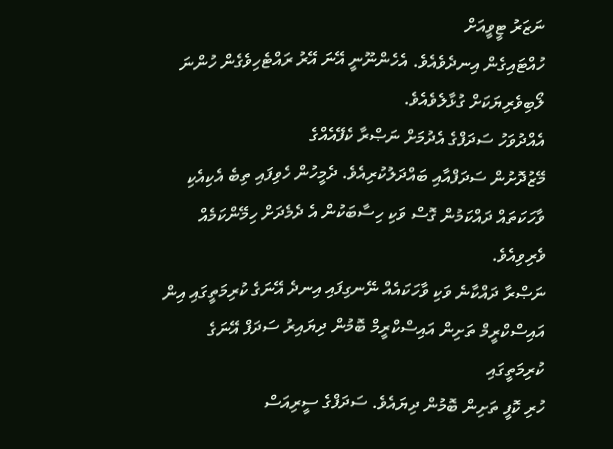ނަޒަރު ޓީވީއަށް
ހުއްޓައިގެން އިނދެވެއެވެ. އެހެންނޫނީ އޭނަ އޭރު ރައްޓެހިވެގެން ހުންނަ
ލޯބިވެރިޔަކަށް ގުޅާލެވެއެވެ.
އެއްދުވަހު ސަދަފްގެ އެދުމަށް ނަޞްރާ ކެފޭއެއްގެ
މޭޒުދޮށުން ސަދަފްއާއި ބައްދަލުކުރިއެވެ. ދެމީހުން ހެވިފައި ތިބެ އެކިއެކި
ވާހަކަތައް ދައްކަމުން ގޮސް ވަކި ހިސާބަކުން އެ ދެމެދަށް ހިމޭންކަމެއް ވެރިވިއެވެ.
ނަޞްރާ ދައްކާނެ ވަކި ވާހަކައެއް ނޭނގިފައި އިނދެ އޭނަގެ ކުރިމަތީގައި އިން
އައިސްކްރީމް ތަށިން އައިސްކްރީމް ބޮމުން ދިޔައިރު ސަދަފް އޭނަގެ ކުރިމަތީގައި
ހުރި ކޮފީ ތަށިން ބޮމުން ދިޔައެވެ. ސަދަފްގެ ސީރިއަސް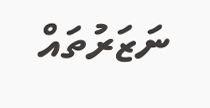ނަޒަރުތައް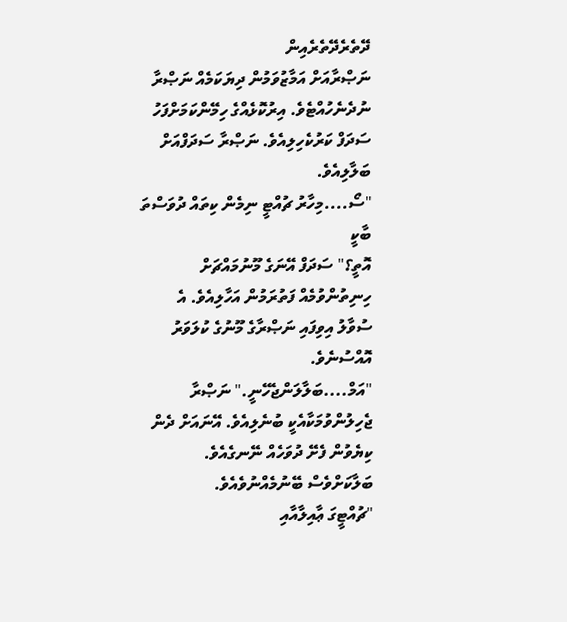ދޭތެރެދޭތެރެއިން
ނަޞްރާއަށް އަމާޒުވަމުން ދިޔަކަމެއް ނަޞްރާ ނުދެނެހުއްޓެވެ. އިރުކޮޅެއްގެ ހިމޭންކަމަށްފަހު
ސަދަފް ކަރުކެހިލިއެވެ. ނަޞްރާ ސަދަފްއަށް ބަލާލިއެވެ.
"ސޯ....މިހާރު ޗުއްޓީ ނިމެން ކިތައް ދުވަސްތަ ބާކީ
އޮތީ؟" ސަދަފް އޭނަގެ މޫނުމައްޗަށް ހިނިތުންވުމެއް ފަތުރަމުން އަހާލިއެވެ. އެ
ސުވާލު އިވިފައި ނަޞްރާގެ މޫނުގެ ކުލަވަރު އޮއްސުނެވެ.
"އަމް....ބަލާލަންޖެހޭނީ." ނަޞްރާ
ޖެހިލުންވުމަކާއެކީ ބުނެލިއެވެ. އޭނައަށް ދެން ކިޔެވުން ފެށޭ ދުވަހެއް ނޭނގެއެވެ.
ބަލާކަށްވެސް ބޭނުމެއްނުވެއެވެ.
"ޗުއްޓީގަ ޢާއިލާއާއި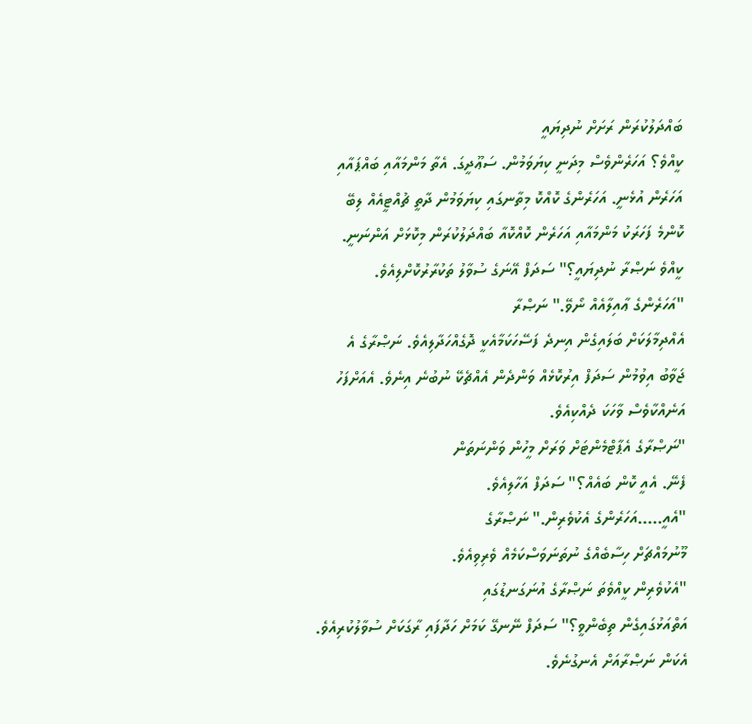ބައްދަލުކުރަން ރަށަށް ނުދިޔައީ
ކީއްވެ؟ އަހަރެންވެސް މިދަނީ ކިޔަވަމުން. ސަޢޫދީގަ. އެތާ މަންމައާއި ބައްޕައާއި
އަހަރެން އުޅެނީ. އަހަރެންގެ ކޮއްކޮ މިތާނގައި ކިޔަވަމުން ދާތީ ޗުއްޓީއެއް ލިބޭ
ކޮންމެ ފަހަރަކު މަންމައާއި އަހަރެން ކޮއްކޮއާ ބައްދަލުކުރަން މިކޮޅަށް އަންނަނީ.
ކީއްވެ ނަޞްރާ ނުދިޔައީ؟" ސަދަފް އޭނަގެ ސުވާލު ތަކުރާރުކޮށްލިއެވެ.
"އަހަރެންގެ ޢާއިލާއެއް ނޯވޭ." ނަޞްރާ
އެއްދިމާލަކަށް ބަލައިގެން އިނދެ ފަސޭހަކަމާއެކީ ދޮގެއްހަދާލިއެވެ. ނަޞްރާގެ އެ
ޖަވާބު އިވުމުން ސަދަފް އިރުކޮޅެއް ވަންދެން އެއްޗެކޭ ނުބުނެ އިނެވެ. އެއަށްފަހު
އަނެއްކާވެސް ވާހަކަ ދެއްކިއެވެ.
"ނަޞްރާގެ އެޕާޓްމެންޓަށް ވަރަށް މީހުން ވަންނަތަން
ފެނޭ. އެއީ ކޮން ބައެއް؟" ސަދަފް އަހާލިއެވެ.
"އެއީ.....އަހަރެންގެ އެކުވެރިން." ނަޞްރާގެ
މޫނުމައްޗަށް ހިސާބެއްގެ ނުތަނަވަސްކަމެއް ވެރިވިއެވެ.
"އެކުވެރިން ކީއްވެތަ ނަޞްރާގެ އުނަގަނޑުގައި
އަތްއަޅުގައިގެން ތިބެންވީ؟" ސަދަފް ނޭނގޭ ކަމަށް ހަދާފައި ރާގަކަށް ސުވާލުކުރިއެވެ.
އެކަން ނަޞްރާއަށް އެނގުނެވެ.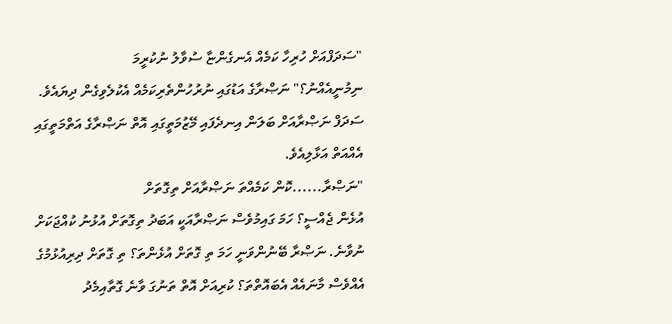"ސަދަފްއަށް ހުރިހާ ކަމެއް އެނގެންޏާ ސުވާލު ނުކުރީމަ
ނިމުނީއެއްނު؟" ނަޞްރާގެ އަޑުގައި ނުރުހުންތެރިކަމެއް އެކުލެވިގެން ދިޔައެވެ.
ސަދަފް ނަޞްރާއަށް ބަލަން އިނދެފައި މޭޒުމަތީގައި އޮތް ނަޞްރާގެ އަތްމަތީގައި
އެއްއަތް އަޅާލިއެވެ.
"ނަޞްރާ......ކޮން ކަމެއްތަ ނަޞްރާއަށް ތިގޮތަށް
އުޅެން ޖެއްސީ؟ ހަމަ ގައިމުވެސް ނަޞްރާއަކީ އަބަދު ތިގޮތަށް އުޅުނު ކުއްޖަކަށް
ނުވާނެ. ނަޞްރާ ބޭނުންވަނީ ހަމަ ތި ގޮތަށް އުޅެންތަ؟ ތި ގޮތަށް ދިރިއުޅުމުގެ
އެއްވެސް މާނައެއް އެބައޮތްތަ؟ ކުރިއަށް އޮތް ތަނުގަ ވާނެ ގޮތާއިމެދު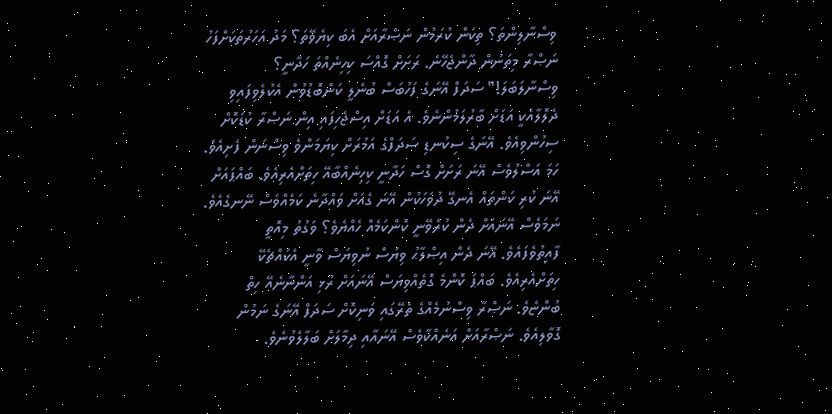ވިސްނާލިންތަ؟ ތިކަން ކުރަމުން ނަޞްރާއަށް އެބަ ކިޔެވޭތަ؟ މަދު އަހަރުތަކަށްފަހު
ނަޞްރާ މިތަނުން ދާންޖެހޭނެ. ރަށަށް ގޮއްސަ ކިހިނެއްތަ ހަދާނީ؟
ވިސްނާލަބަލަ!" ސަދަފް އޭނަގެ ފަހުބަސް ބުނެލީ ކަންބޮޑުވުން އެކުލެވިފައިވި
ދެލޮލާއެކީ އަޑަށް ބާރުލަމުންނެވެ. އެ އަޑަށް އިސްޖެހިފައި އިން ނަޞްރާ ކުޑަކޮށް
ސިހުންވިއެވެ. އޭނަގެ ސިކުނޑި ސަދަފްގެ އަމުރަށް ކިޔަމަންވެ ވިސްނަން ފެށިއެވެ.
ހަމަ އަސްލުވެސް އޭނަ ރަށަށް ގޮސް ހަދާނީ ކިހިނެއްބާއޭ ހިތަށްއެރިއެވެ. ބައްޕައަށް
އޭނަ ކުރި ކަންތައް އެނގޭ ދުވަހަކުން އޭނަ ގެއަށް ވައްދާނެ ކަމެއްވެސް ނޭނގެއެވެ.
ނަމަވެސް އޭނައަށް ދެން ކުރެވޭނީ ކޮންކަމެއް ހެއްޔެވެ؟ ވަގުތު މިއޮތީ
ފާއިތުވެފައެވެ. އޭނަ ދެން އިޞްލާޙު ވިޔަސް ނުވިޔަސް ވާނީ އެކައްޗެކޭ
ހިތަށްއެރިއެވެ. ބައްޕަ ކޮންމެ ގޮތެއްވިޔަސް އޭނައަށް ރުޅި އަންނާނެއޭ ހިތް
ބުންޏެވެ. ނަޞްރާ ވިސްނުމެއްގެ ތެރޭގައި ވަނިކޮށް ސަދަފް އޭނަގެ ނަމުން
ގޮވާލިއެވެ. ނަޞްރާއަށް އަނެއްކާވެސް އޭނައާއި ދިމާލަށް ބަލާލެވުނެވެ.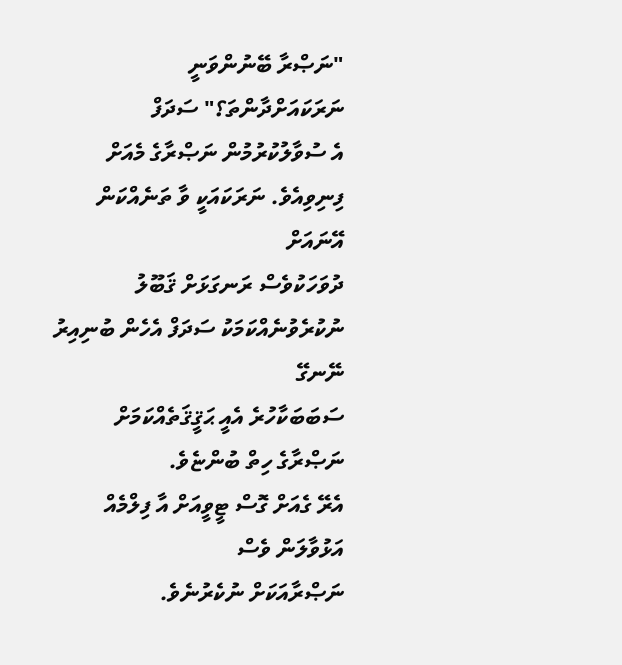"ނަޞްރާ ބޭނުންވަނީ ނަރަކައަށްދާންތަ؟" ސަދަފް
އެ ސުވާލުކުރުމުން ނަޞްރާގެ މެއަށް ފިނިވިއެވެ. ނަރަކައަކީ ވާ ތަނެއްކަން އޭނައަށް
ދުވަހަކުވެސް ރަނގަޅަށް ޤަބޫލު ނުކުރެވުނެއްކަމަކު ސަދަފް އެހެން ބުނިއިރު ނޭނގޭ
ސަބަބަކާހުރެ އެއީ ޙަޤީޤަތެއްކަމަށް ނަޞްރާގެ ހިތް ބުންޏެވެ.
އެރޭ ގެއަށް ގޮސް ޓީވީއަށް އާ ފިލްމެއް އަޅުވާލަން ވެސް
ނަޞްރާއަކަށް ނުކެރުނެވެ.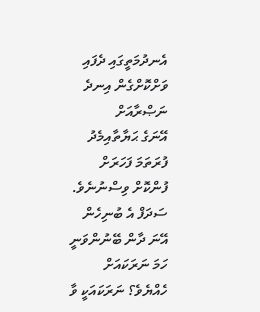އެނދުމަތީގައި ދެފައި ވަށްކޮށްގެން އިނދެ ނަޞްރާއަށް
އޭނަގެ ޙަޔާތާއިމެދު ފުރަތަމަ ފަހަރަށް ފުންކޮށް ވިސްނުނެވެ. ސަދަފް އެ ބުނިހެން
އޭނަ ދާން ބޭނުންވަނީ ހަމަ ނަރަކައަށް ހެއްޔެވެ؟ ނަރަކައަކީ ވާ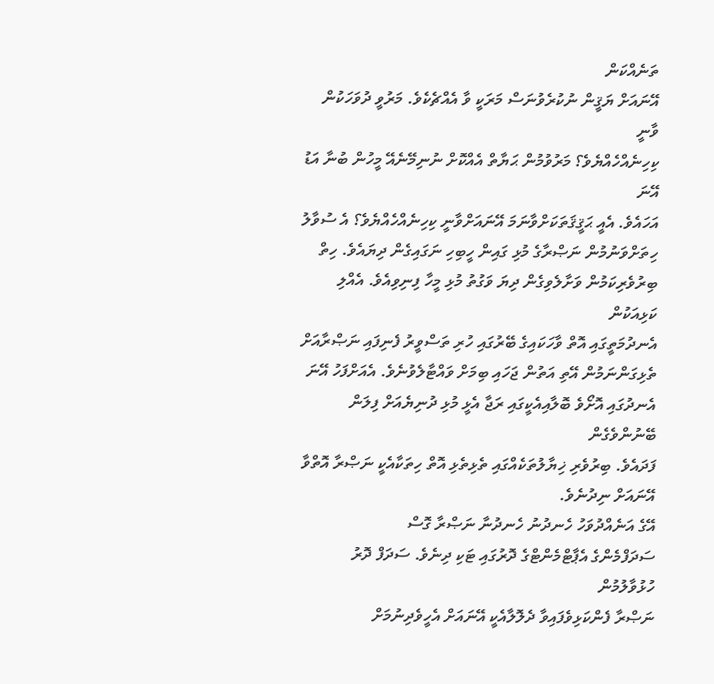ތަނެއްކަން
އޭނައަށް ޔަޤީން ނުކުރެވުނަސް މަރަކީ ވާ އެއްޗެކެވެ. މަރުވީ ދުވަހަކުން ވާނީ
ކިހިނެއްހެއްޔެވެ؟ މަރުވުމުން ޙަޔާތް އެއްކޮށް ނުނިމޭނެއޭ މީހުން ބުނާ އަޑު އޭނަ
އަހައެވެ. އެއީ ޙަޤީޤަތަކަށްވާނަމަ އޭނައަށްވާނީ ކިހިނެއްހެއްޔެވެ؟ އެ ސުވާލު
ހިތަށްވަނުމުން ނަޞްރާގެ މުޅި ގައިން ހީބިހި ނަގައިގެން ދިޔައެވެ. ހިތް
ބިރުވެރިކަމުން ވަށާލެވިގެން ދިޔަ ވަގުތު މުޅި މީހާ ފިނިވިއެވެ. އެއްލި ކަޅިއަކުން
އެނދުމަތީގައި އޮތް ވާހަކައިގެ ބޭރުގައި ހުރި ތަސްވީރު ފެނިފައި ނަޞްރާއަށް
ތެޅިގަންނަމުން އޭތި އަތުން ޖަހައި ބިމަށް ވައްޓާލެވުނެވެ. އެއަށްފަހު އޭނަ
އެނދުގައި އޮށޯވެ ބޮލާއިއެކީގައި ރަޖާ އެޅީ މުޅި ދުނިޔެއަށް ފިލަން ބޭނުންވެގެން
ފަދައެވެ. ބިރުވެރި ޚިޔާލުތަކެއްގައި ތެޅިތެޅި އޮތް ހިތަކާއެކީ ނަޞްރާ އޮތްވާ
އޭނައަށް ނިދުނެވެ.
އޭގެ އަނެއްދުވަހު ހެނދުނު ހެނދުނާ ނަޞްރާ ގޮސް
ސަދަފްމެންގެ އެޕާޓްމެންޓްގެ ދޮރުގައި ޓަކި ދިނެވެ. ސަދަފް ދޮރު ހުޅުވާލުމުން
ނަޞްރާ ފެންކަޅިވެފައިވާ ދެލޮލާއެކީ އޭނައަށް އެހީވެދިނުމަށް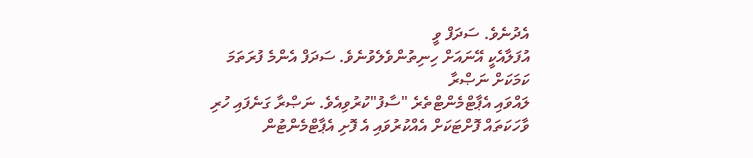އެދުނެވެ. ސަދަފް ވީ
އުފަލާއެކީ އޭނައަށް ހިނިތުންވެލެވުނެވެ. ސަދަފް އެންމެ ފުރަތަމަ ކަމަކަށް ނަޞްރާ
ލައްވައި އެޕާޓްމެންޓްތެރެ "ސާފު"ކުރުވިއެވެ. ނަޞްރާ ގަނެފައި ހުރި
ވާހަކަތައް ފޮށްޓަކަށް އެއްކުރުވައި އެ ފޮށި އެޕާޓްމެންޓުން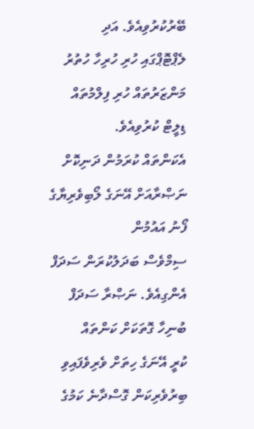ބޭރުކުރުވިއެވެ. އަދި
ލެޕްޓޮޕްގައި ހުރި ހުރިހާ ހުތުރު މަންޒަރުތައް ހުރި ފިލްމުތައް ޑިލީޓް ކުރުވިއެވެ.
އެކަންތައް ކުރަމުން ދަނިކޮށް ނަޞްރާއަށް އޭނަގެ ލޯބިވެރިޔާގެ ފޯނު އައުމުން
ސިމްވެސް ބަދަލުކުރަން ސަދަފް އެންގިއެވެ. ނަޞްރާ ސަދަފް ބުނިހާ ގޮތަކަށް ކަންތައް
ކުރީ އޭނަގެ ހިތަށް ވެރިވެފައިވި ބިރުވެރިކަން ގޮސްދާނެ ކަމުގެ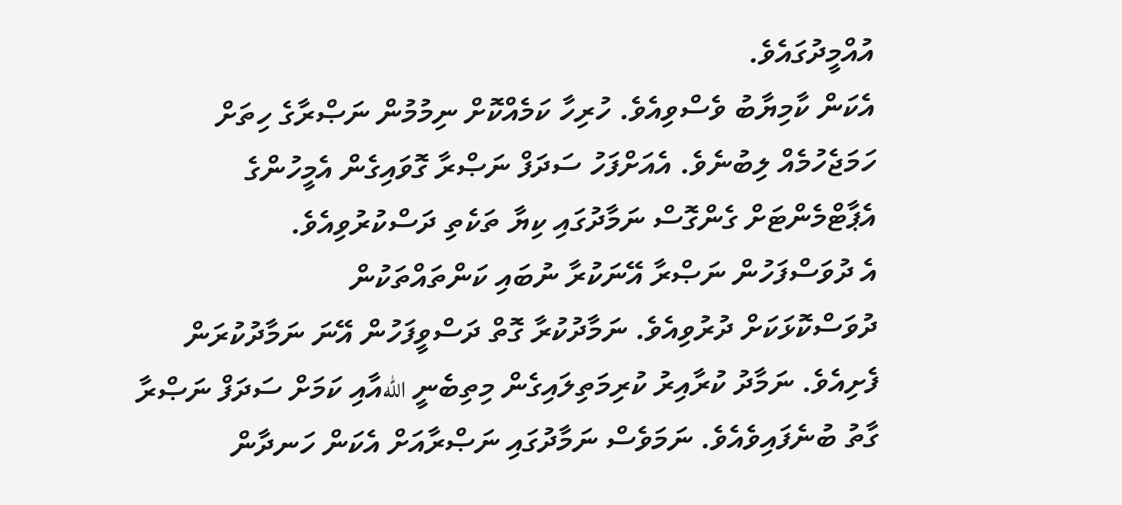އުއްމީދުގައެވެ.
އެކަން ކާމިޔާބު ވެސްވިއެވެ. ހުރިހާ ކަމެއްކޮށް ނިމުމުން ނަޞްރާގެ ހިތަށް
ހަމަޖެހުމެއް ލިބުނެވެ. އެއަށްފަހު ސަދަފް ނަޞްރާ ގޮވައިގެން އެމީހުންގެ
އެޕާޓްމެންޓަށް ގެންގޮސް ނަމާދުގައި ކިޔާ ތަކެތި ދަސްކުރުވިއެވެ.
އެ ދުވަސްފަހުން ނަޞްރާ އޭނަކުރާ ނުބައި ކަންތައްތަކުން
ދުވަސްކޮޅަކަށް ދުރުވިއެވެ. ނަމާދުކުރާ ގޮތް ދަސްވީފަހުން އޭނަ ނަމާދުކުރަން
ފެށިއެވެ. ނަމާދު ކުރާއިރު ކުރިމަތިލައިގެން މިތިބެނީ اللهއާއި ކަމަށް ސަދަފް ނަޞްރާ
ގާތު ބުނެފައިވެއެވެ. ނަމަވެސް ނަމާދުގައި ނަޞްރާއަށް އެކަން ހަނދާން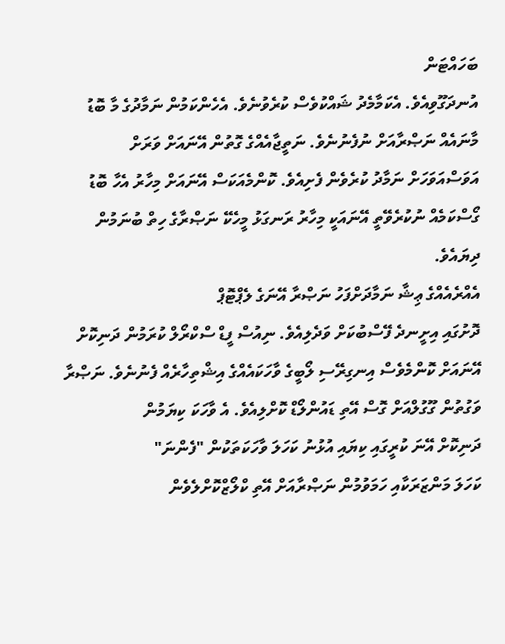ބަހައްޓަން
އުނދަގޫވިއެވެ. އެކަމާމެދު ޝައްކުވެސް ކުރެވުނެވެ. އެހެންކަމުން ނަމާދުގެ މާ ބޮޑު
މާނައެއް ނަޞްރާއަށް ނުފެނުނެވެ. ނަތީޖާއެއްގެ ގޮތުން އޭނައަށް ވަރަށް
އަވަސްއަވަހަށް ނަމާދު ކުރެވެން ފެށިއެވެ. ކޮންމެއަކަސް އޭނައަށް މިހާރު އެހާ ބޮޑު
ގޯސްކަމެއް ނުކުރެވޭތީ އޭނައަކީ މިހާރު ރަނގަޅު މީހެކޭ ނަޞްރާގެ ހިތް ބުނަމުން
ދިޔައެވެ.
އެއްރެއެއްގެ ޢިޝާ ނަމާދަށްފަހު ނަޞްރާ އޭނަގެ ލެޕްޓޮޕް
ދޮށުގައި އިށީނދެ ފޭސްބުކަށް ވަދެލިއެވެ. ނިއުސް ފީޑް ސްކްރޯލް ކުރަމުން ދަނިކޮށް
އޭނައަށް ކޮންމެވެސް އިނގިރޭސި ލޯބީގެ ވާހަކައެއްގެ އިޝްތިހާރެއް ފެނުނެވެ. ނަޞްރާ
ވަގުތުން ގޫގުލްއަށް ގޮސް އޭތި ޑައުންލޯޑް ކޮށްލިއެވެ. އެ ވާހަކަ ކިޔަމުން
ދަނިކޮށް އޭނަ ކުރީގައި ކިޔައި އުޅުނު ކަހަލަ ވާހަކަތަކުން "ފެންނަ"
ކަހަލަ މަންޒަރަކާއި ހަމަވުމުން ނަޞްރާއަށް އޭތި ކްލޯޒްކޮށްލެވެން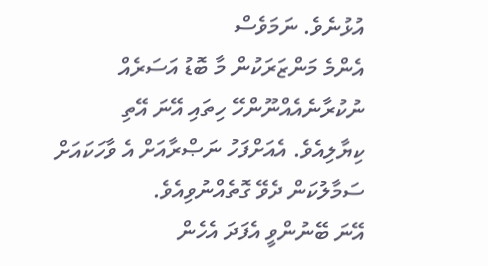އުޅުނެވެ. ނަމަވެސް
އެންމެ މަންޒަރަކުން މާ ބޮޑު އަސަރެއް ނުކުރާނެއެއްނޫންހޭ ހިތައި އޭނަ އޭތި
ކިޔާލިއެވެ. އެއަށްފަހު ނަޞްރާއަށް އެ ވާހަކައަށް ސަމާލުކަން ދެވޭ ގޮތެއްނުވިއެވެ.
އޭނަ ބޭނުންވީ އެފަދަ އެހެން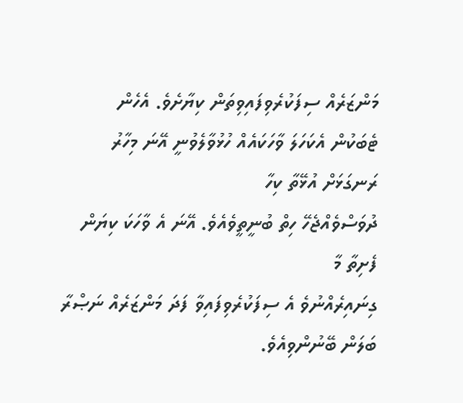މަންޒަރެއް ސިފަކުރެވިފައިވިތަން ކިޔާށެވެ. އެހެން
ޓެބަކުން އެކަހަލަ ވާހަކައެއް ހުޅުވާލެވުނީ އޭނަ މިހާރު ރަނގަޅަށް އުޅޭތާ ކިހާ
ދުވަސްވެއްޖެހޭ ހިތް ބުނީތީވެއެވެ. އޭނަ އެ ވާހަކަ ކިޔަން ފެށިތާ މާ
ގިނައިރެއްނުވެ އެ ސިފަކުރެވިފައިވާ ފަދަ މަންޒަރެއް ނަޞްރާ ބަލަން ބޭނުންވިއެވެ.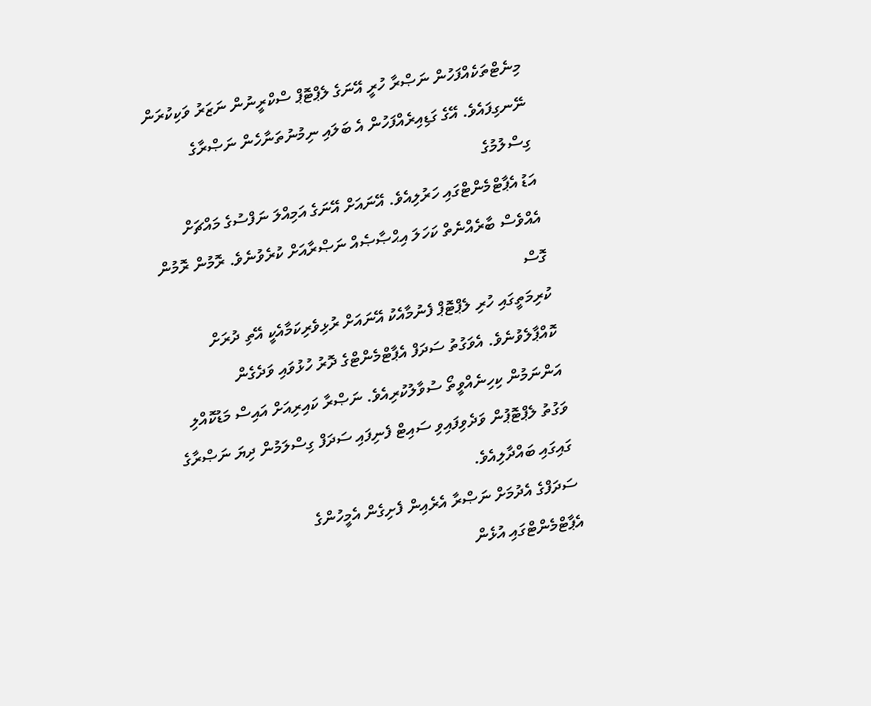މިނެޓްތަކެއްފަހުން ނަޞްރާ ހުރީ އޭނަގެ ލެޕްޓޮޕް ސްކްރީނުން ނަޒަރު ވަކިކުރަން
ނޭނގިފައެވެ. އޭގެ ގަޑިއިރެއްފަހުން އެ ބަލައި ނިމުނުތަނާހެން ނަޞްރާގެ ގިސްލުމުގެ
އަޑު އެޕާޓްމެންޓްގައި ހަރުލިއެވެ. އޭނައަށް އޭނަގެ އަމިއްލަ ނަފްސުގެ މައްޗަށް
އެއްވެސް ބާރެއްނެތް ކަހަލަ އިޙްޞާޞެއް ނަޞްރާއަށް ކުރެވުނެވެ. ރޮމުން ރޮމުން ގޮސް
ކުރިމަތީގައި ހުރި ލެޕްޓޮޕް ފެނުމާއެކު އޭނައަށް ރުޅިވެރިކަމާއެކީ އޭތި ދުރަށް
ކޮއްޕާލެވުނެވެ. އެވަގުތު ސަދަފް އެޕާޓްމެންޓްގެ ދޮރު ހުޅުވައި ވަދެގެން
އަންނަމުން ކިހިނެއްވީތޯ ސުވާލުކުރިއެވެ. ނަޞްރާ ކައިރިއަށް އައިސް މަޑުކޮއްލި
ވަގުތު ލެޕްޓޮޕުން ވަދެވިފައިވި ސައިޓް ފެނިފައި ސަދަފް ގިސްލަމުން ދިޔަ ނަޞްރާގެ
ގައިގައި ބައްދާލިއެވެ.
ސަދަފްގެ އެދުމަށް ނަޞްރާ އެރެއިން ފެށިގެން އެމީހުންގެ
އެޕާޓްމެންޓްގައި އުޅެން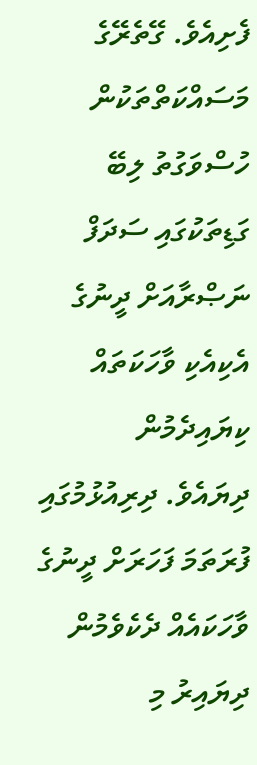ފެށިއެވެ. ގޭތެރޭގެ މަސައްކަތްތަކުން ހުސްވަގުތު ލިބޭ
ގަޑިތަކުގައި ސަދަފް ނަޞްރާއަށް ދީނުގެ އެކިއެކި ވާހަކަތައް ކިޔައިދެމުން
ދިޔައެވެ. ދިރިއުޅުމުގައި ފުރަތަމަ ފަހަރަށް ދީނުގެ ވާހަކައެއް ދެކެވެމުން
ދިޔައިރު މި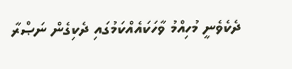ދެކެވެނީ މުހިއްމު ވާހަކައެއްކަމުގައި ދެކިގެން ނަޞްރާ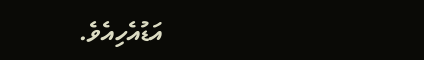އަޑުއެހިއެވެ.